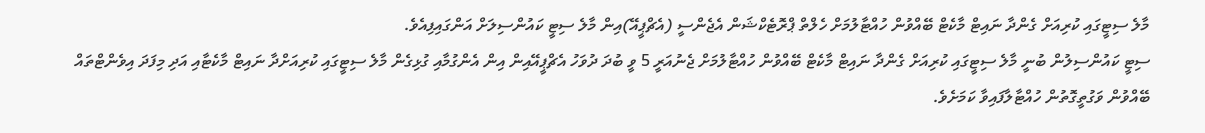މާލެ ސިޓީގައި ކުރިއަށް ގެންދާ ނައިޓް މާކެޓް ބޭއްވުން ހުއްޓާލުމަށް ހެލްތް ޕްރޮޓެކްޝަން އެޖެންސީ (އެޗްޕީއޭ)އިން މާލެ ސިޓީ ކައުންސިލަށް އަންގައިފިއެވެ.
ސިޓީ ކައުންސިލުން ބުނީ މާލެ ސިޓީގައި ކުރިއަށް ގެންދާ ނައިޓް މާކެޓް ބޭއްވުން ހުއްޓާލުމަށް ޖެނުއަރީ 5 ވީ ބުދަ ދުވަހު އެޗްޕީއޭއިން އިން އެންގުމާއި ގުޅިގެން މާލެ ސިޓީގައި ކުރިއަށްދާ ނައިޓް މާކެޓާއި އަދި މިފަދަ އިވެންޓްތައް ބޭއްވުން ވަގުތީގޮތުން ހުއްޓާލާފައިވާ ކަމަށެވެ.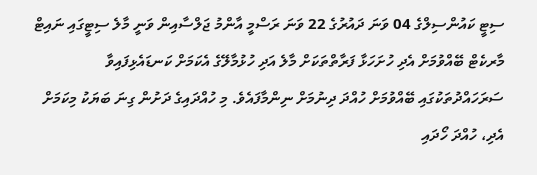ސިޓީ ކައުންސިލްގެ 04 ވަނަ ދައުރުގެ 22 ވަނަ ރަސްމީ އާންމު ޖަލްސާއިން ވަނީ މާލެ ސިޓީގައި ނައިޓް މާރކެޓް ބޭއްވުމަށް އެދި ހުށަހަޅާ ފަރާތްތަކަށް މާލެ އަދި ހުޅުމާލޭގެ އެކަމަށް ކަނޑައެޅިފައިވާ ސަރަހައްދުތަކުގައި ބޭއްވުމަށް ހުއްދަ ދިނުމަށް ނިންމާފައެވެ. މި ހުއްދައިގެ ދަށުން ގިނަ ބަޔަކު މިކަމަށް އެދި، ހުއްދަ ހޯދައި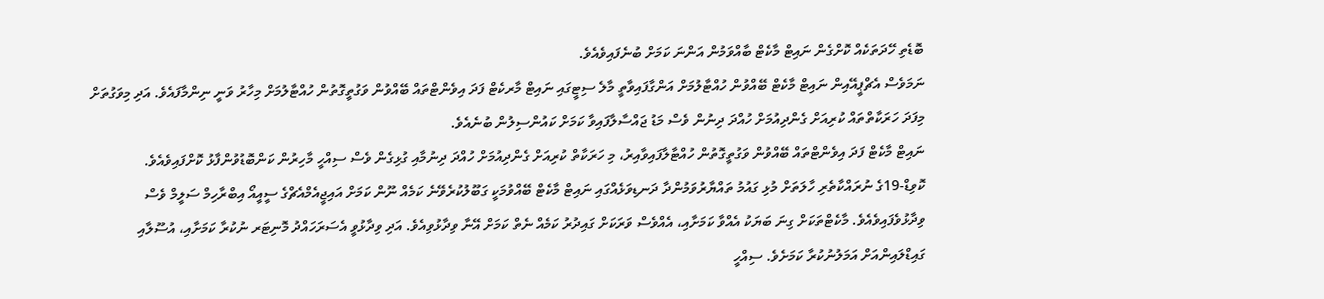ބޮޑެތި ހޭދަތަކެއް ކޮށްގެން ނައިޓް މާކެޓް ބާއްވަމުން އަންނަ ކަމަށް ބުނެފައިވެއެވެ.
ނަމަވެސް އެޗްޕީއޭއިން ނައިޓް މާކެޓް ބޭއްވުން ހުއްޓާލުމަށް އަންގާފައިވާތީ މާލެ ސިޓީގައި ނައިޓް މާރކެޓް ފަދަ އިވެންޓްތައް ބޭއްވުން ވަގުތީގޮތުން ހުއްޓާލުމަށް މިހާރު ވަނީ ނިންމާފައެވެ. އަދި މިވަގުތަށް މިފަދަ ހަރަކާތްތައް ކުރިއަށް ގެންދިއުމަށް ހުއްދަ ދިނުން ވެސް މަޑު ޖައްސާލާފައިވާ ކަމަށް ކައުންސިލުން ބުނެއެވެ.
ނައިޓް މާކެޓް ފަދަ އިވެންޓްތައް ބޭއްވުން ވަގުތީގޮތުން ހުއްޓާލާފައިވާއިރު، މި ހަރަކާތް ކުރިއަށް ގެންދިއުމަށް ހުއްދަ ދިނުމާއި ގުޅިގެން ވެސް ސިއްހީ މާހިރުން ކަންބޮޑުވުންފާޅު ކޮށްފައިވެއެވެ.
ކޮވިޑް-19ގެ ނުރައްކާތެރި ހާލަތަށް މުޅި ގައުމު ތައްޔާރުވަމުންދާ ދަނޑިވަޅެއްގައި ނައިޓް މާކެޓް ބޭއްވުމަކީ ގަބޫލުކުރެވޭނެ ކަމެއް ނޫން ކަމަށް އައިޖީއެމްއެޗްގެ ސީއީއޯ އިބްރާހިމް ސަލީމް ވެސް ވިދާޅުވެފައިވެއެވެ. މާކެޓްތަކަށް ގިނަ ބަޔަކު އެއްވާ ކަމަށާއި، އެއްވެސް ވަރަކަށް ގައިދުރު ކަމެއް ނެތް ކަމަށް އޭނާ ވިދާޅުވިއެވެ. އަދި ވިދާޅުވީ އެސަރަހައްދު މޮނިޓަރ ނުކުރާ ކަމަށާއި، އުސޫލާއި ގައިޑްލައިންއަށް އަމަލުނުކުރާ ކަމަށެވެ. ސިއްހީ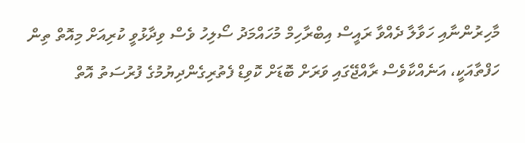މާހިރުންނާއި ހަވާލާ ދެއްވާ ރައީސް އިބްރާހިމް މުހައްމަދު ސޯލިހު ވެސް ވިދާޅުވީ ކުރިއަށް މިއޮތް ތިން ހަފްތާއަކީ، އަނެއްކާވެސް ރާއްޖޭގައި ވަރަށް ބޮޑަށް ކޮވިޑް ފެތުރިގެންދިޔުމުގެ ފުރުސަތު އޮތް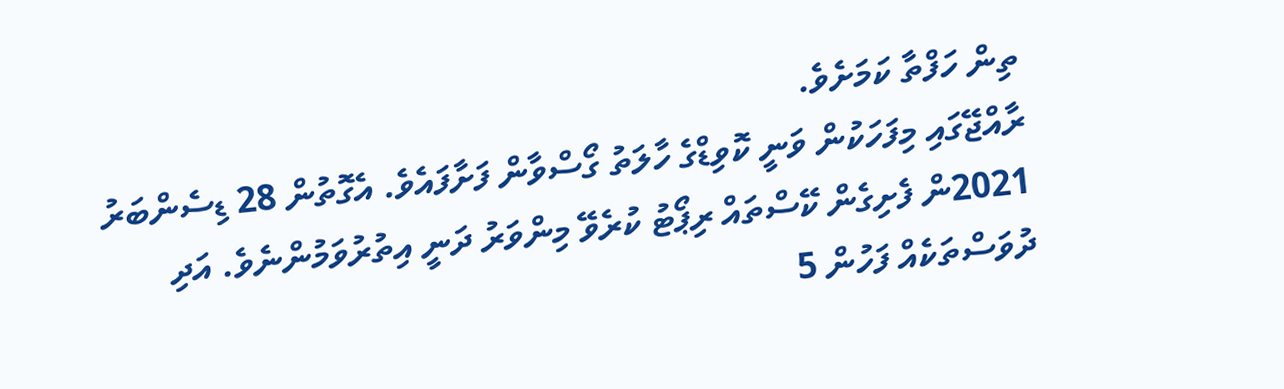ތިން ހަފްތާ ކަމަށެވެ.
ރާއްޖޭގައި މިފަހަކުން ވަނީ ކޮވިޑްގެ ހާލަތު ގޯސްވާން ފަށާފައެވެ. އެގޮތުން 28 ޑިސެންބަރު 2021ން ފެށިގެން ކޭސްތައް ރިޕޯޓު ކުރެވޭ މިންވަރު ދަނީ އިތުރުވަމުންނެވެ. އަދި ދުވަސްތަކެއް ފަހުން 5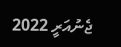ޖެނުއަރީ 2022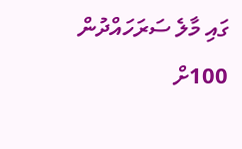ގައި މާލެ ސަރަހައްދުން 100ށް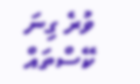ވުރެ ގިނަ ކޭސްތައް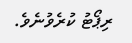ރިޕޯޓު ކުރެވުނެވެ.